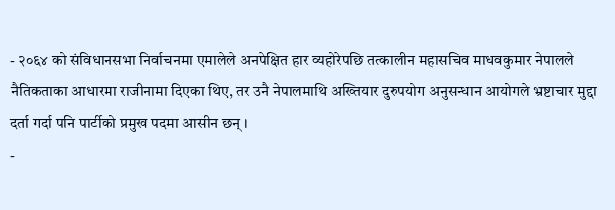- २०६४ को संविधानसभा निर्वाचनमा एमालेले अनपेक्षित हार व्यहोरेपछि तत्कालीन महासचिव माधवकुमार नेपालले नैतिकताका आधारमा राजीनामा दिएका थिए, तर उनै नेपालमाथि अख्तियार दुरुपयोग अनुसन्धान आयोगले भ्रष्टाचार मुद्दा दर्ता गर्दा पनि पार्टीको प्रमुख पदमा आसीन छन् ।
-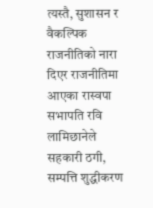त्यस्तै, सुशासन र वैकल्पिक राजनीतिको नारा दिएर राजनीतिमा आएका रास्वपा सभापति रवि लामिछानेले सहकारी ठगी, सम्पत्ति शुद्धीकरण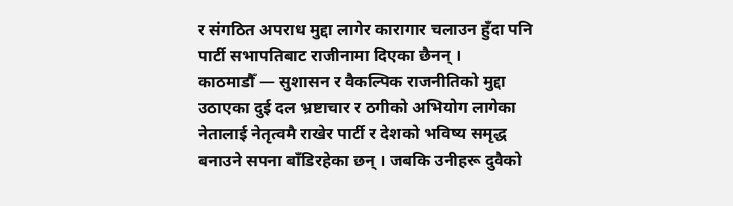र संगठित अपराध मुद्दा लागेर कारागार चलाउन हुँदा पनि पार्टी सभापतिबाट राजीनामा दिएका छैनन् ।
काठमाडौँ — सुशासन र वैकल्पिक राजनीतिको मुद्दा उठाएका दुई दल भ्रष्टाचार र ठगीको अभियोग लागेका नेतालाई नेतृत्वमै राखेर पार्टी र देशको भविष्य समृद्ध बनाउने सपना बाँडिरहेका छन् । जबकि उनीहरू दुवैको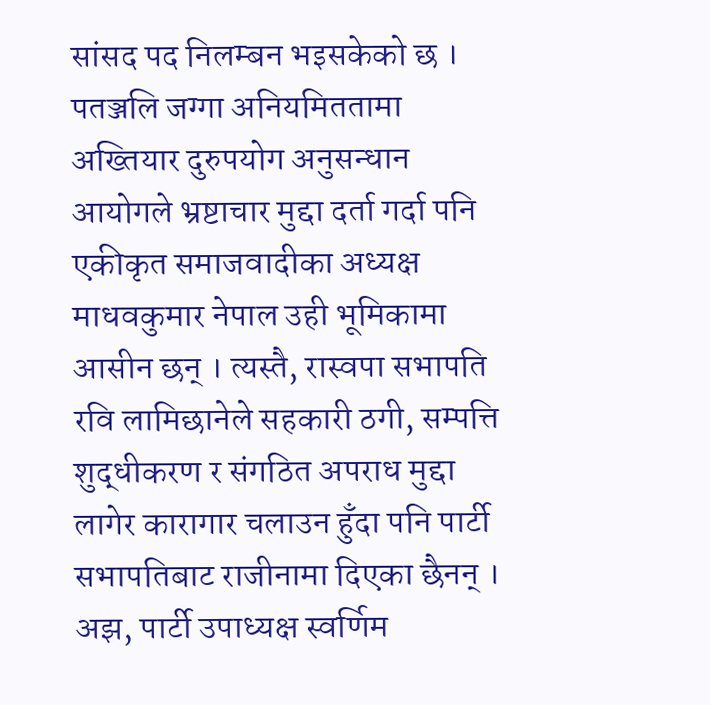सांसद पद निलम्बन भइसकेको छ ।
पतञ्जलि जग्गा अनियमिततामा अख्तियार दुरुपयोग अनुसन्धान आयोगले भ्रष्टाचार मुद्दा दर्ता गर्दा पनि एकीकृत समाजवादीका अध्यक्ष माधवकुमार नेपाल उही भूमिकामा आसीन छन् । त्यस्तै, रास्वपा सभापति रवि लामिछानेले सहकारी ठगी, सम्पत्ति शुद्धीकरण र संगठित अपराध मुद्दा लागेर कारागार चलाउन हुँदा पनि पार्टी सभापतिबाट राजीनामा दिएका छैनन् । अझ, पार्टी उपाध्यक्ष स्वर्णिम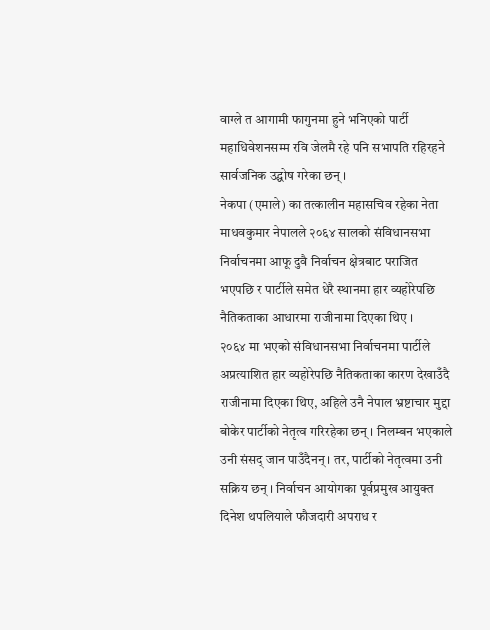वाग्ले त आगामी फागुनमा हुने भनिएको पार्टी महाधिवेशनसम्म रवि जेलमै रहे पनि सभापति रहिरहने सार्वजनिक उद्घोष गरेका छन् ।
नेकपा (एमाले) का तत्कालीन महासचिव रहेका नेता माधवकुमार नेपालले २०६४ सालको संविधानसभा निर्वाचनमा आफू दुवै निर्वाचन क्षेत्रबाट पराजित भएपछि र पार्टीले समेत धेरै स्थानमा हार व्यहोरेपछि नैतिकताका आधारमा राजीनामा दिएका थिए ।
२०६४ मा भएको संविधानसभा निर्वाचनमा पार्टीले अप्रत्याशित हार व्यहोरेपछि नैतिकताका कारण देखाउँदै राजीनामा दिएका थिए, अहिले उनै नेपाल भ्रष्टाचार मुद्दा बोकेर पार्टीको नेतृत्व गरिरहेका छन् । निलम्बन भएकाले उनी संसद् जान पाउँदैनन् । तर, पार्टीको नेतृत्वमा उनी सक्रिय छन् । निर्वाचन आयोगका पूर्वप्रमुख आयुक्त दिनेश थपलियाले फौजदारी अपराध र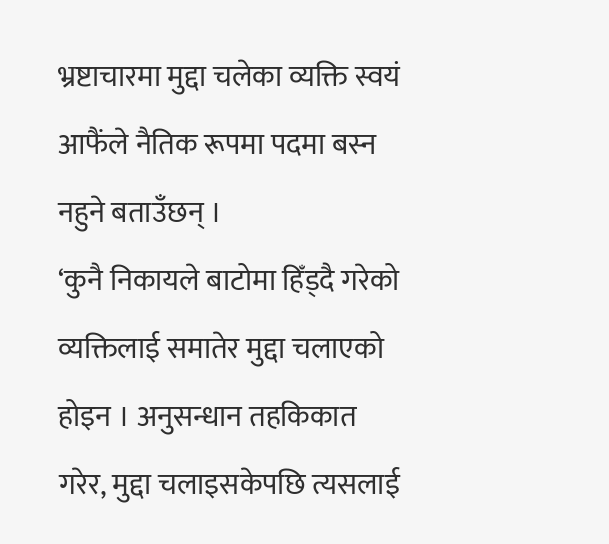भ्रष्टाचारमा मुद्दा चलेका व्यक्ति स्वयं आफैंले नैतिक रूपमा पदमा बस्न नहुने बताउँछन् ।
‘कुनै निकायले बाटोमा हिँड्दै गरेको व्यक्तिलाई समातेर मुद्दा चलाएको होइन । अनुसन्धान तहकिकात गरेर, मुद्दा चलाइसकेपछि त्यसलाई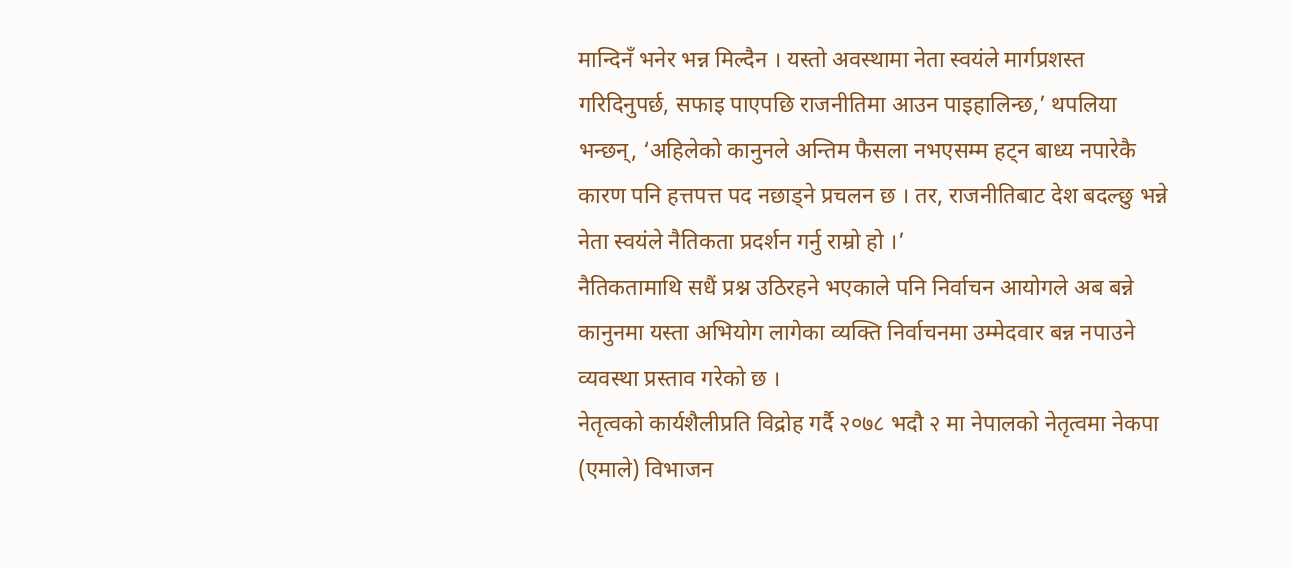मान्दिनँ भनेर भन्न मिल्दैन । यस्तो अवस्थामा नेता स्वयंले मार्गप्रशस्त गरिदिनुपर्छ, सफाइ पाएपछि राजनीतिमा आउन पाइहालिन्छ,’ थपलिया भन्छन्, ‘अहिलेको कानुनले अन्तिम फैसला नभएसम्म हट्न बाध्य नपारेकै कारण पनि हत्तपत्त पद नछाड्ने प्रचलन छ । तर, राजनीतिबाट देश बदल्छु भन्ने नेता स्वयंले नैतिकता प्रदर्शन गर्नु राम्रो हो ।’
नैतिकतामाथि सधैं प्रश्न उठिरहने भएकाले पनि निर्वाचन आयोगले अब बन्ने कानुनमा यस्ता अभियोग लागेका व्यक्ति निर्वाचनमा उम्मेदवार बन्न नपाउने व्यवस्था प्रस्ताव गरेको छ ।
नेतृत्वको कार्यशैलीप्रति विद्रोह गर्दै २०७८ भदौ २ मा नेपालको नेतृत्वमा नेकपा (एमाले) विभाजन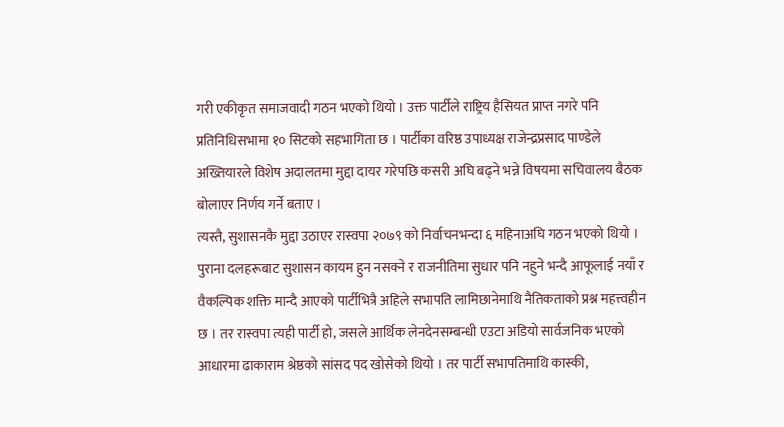गरी एकीकृत समाजवादी गठन भएको थियो । उक्त पार्टीले राष्ट्रिय हैसियत प्राप्त नगरे पनि प्रतिनिधिसभामा १० सिटको सहभागिता छ । पार्टीका वरिष्ठ उपाध्यक्ष राजेन्द्रप्रसाद पाण्डेले अख्तियारले विशेष अदालतमा मुद्दा दायर गरेपछि कसरी अघि बढ्ने भन्ने विषयमा सचिवालय बैठक बोलाएर निर्णय गर्ने बताए ।
त्यस्तै, सुशासनकै मुद्दा उठाएर रास्वपा २०७९ को निर्वाचनभन्दा ६ महिनाअघि गठन भएको थियो । पुराना दलहरूबाट सुशासन कायम हुन नसक्ने र राजनीतिमा सुधार पनि नहुने भन्दै आफूलाई नयाँ र वैकल्पिक शक्ति मान्दै आएको पार्टीभित्रै अहिले सभापति लामिछानेमाथि नैतिकताको प्रश्न महत्त्वहीन छ । तर रास्वपा त्यही पार्टी हो, जसले आर्थिक लेनदेनसम्बन्धी एउटा अडियो सार्वजनिक भएको आधारमा ढाकाराम श्रेष्ठको सांसद पद खोसेको थियो । तर पार्टी सभापतिमाथि कास्की,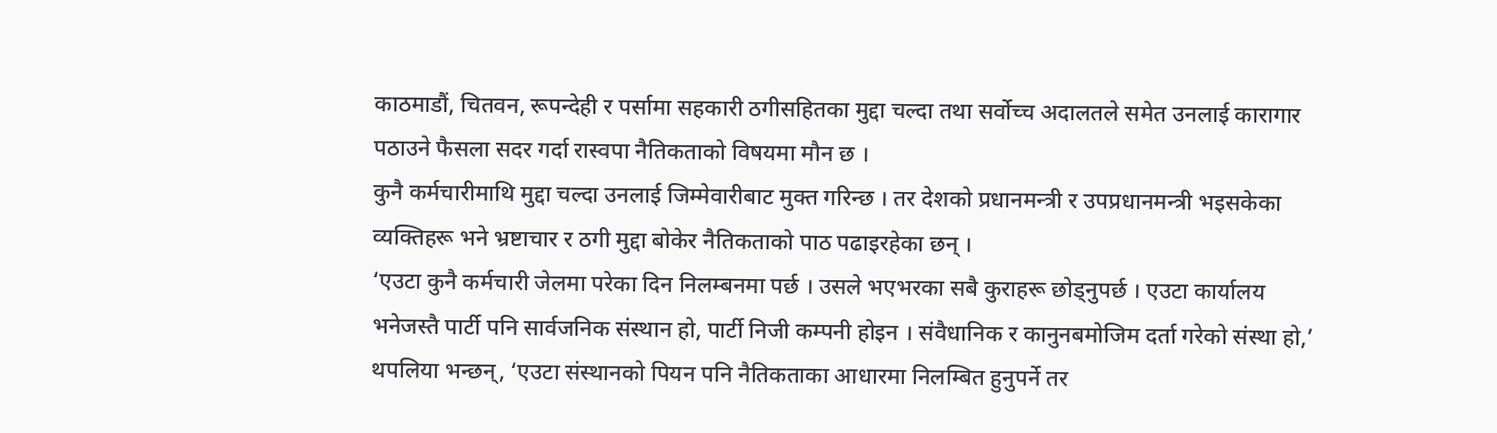काठमाडौं, चितवन, रूपन्देही र पर्सामा सहकारी ठगीसहितका मुद्दा चल्दा तथा सर्वोच्च अदालतले समेत उनलाई कारागार पठाउने फैसला सदर गर्दा रास्वपा नैतिकताको विषयमा मौन छ ।
कुनै कर्मचारीमाथि मुद्दा चल्दा उनलाई जिम्मेवारीबाट मुक्त गरिन्छ । तर देशको प्रधानमन्त्री र उपप्रधानमन्त्री भइसकेका व्यक्तिहरू भने भ्रष्टाचार र ठगी मुद्दा बोकेर नैतिकताको पाठ पढाइरहेका छन् ।
‘एउटा कुनै कर्मचारी जेलमा परेका दिन निलम्बनमा पर्छ । उसले भएभरका सबै कुराहरू छोड्नुपर्छ । एउटा कार्यालय भनेजस्तै पार्टी पनि सार्वजनिक संस्थान हो, पार्टी निजी कम्पनी होइन । संवैधानिक र कानुनबमोजिम दर्ता गरेको संस्था हो,’ थपलिया भन्छन्, ‘एउटा संस्थानको पियन पनि नैतिकताका आधारमा निलम्बित हुनुपर्ने तर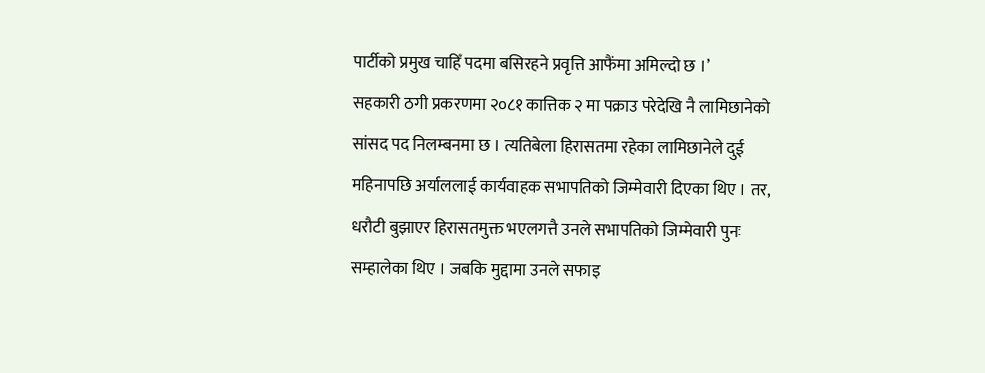पार्टीको प्रमुख चाहिँ पदमा बसिरहने प्रवृत्ति आफैंमा अमिल्दो छ ।’
सहकारी ठगी प्रकरणमा २०८१ कात्तिक २ मा पक्राउ परेदेखि नै लामिछानेको सांसद पद निलम्बनमा छ । त्यतिबेला हिरासतमा रहेका लामिछानेले दुई महिनापछि अर्याललाई कार्यवाहक सभापतिको जिम्मेवारी दिएका थिए । तर, धरौटी बुझाएर हिरासतमुक्त भएलगत्तै उनले सभापतिको जिम्मेवारी पुनः सम्हालेका थिए । जबकि मुद्दामा उनले सफाइ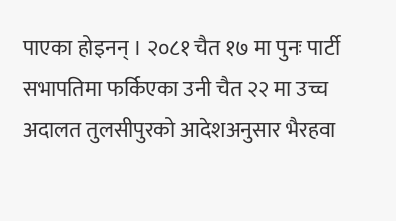पाएका होइनन् । २०८१ चैत १७ मा पुनः पार्टी सभापतिमा फर्किएका उनी चैत २२ मा उच्च अदालत तुलसीपुरको आदेशअनुसार भैरहवा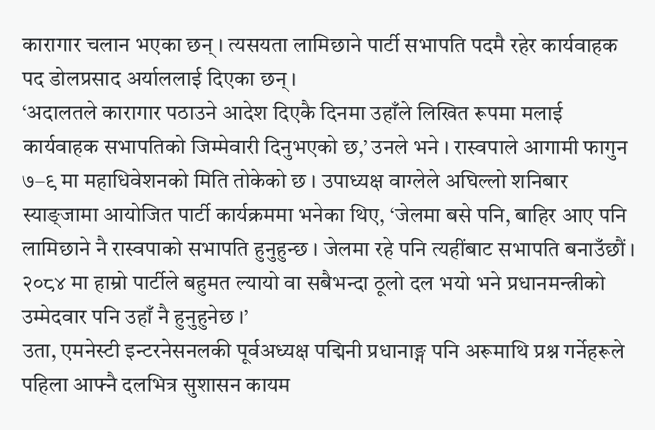कारागार चलान भएका छन् । त्यसयता लामिछाने पार्टी सभापति पदमै रहेर कार्यवाहक पद डोलप्रसाद अर्याललाई दिएका छन् ।
‘अदालतले कारागार पठाउने आदेश दिएकै दिनमा उहाँले लिखित रूपमा मलाई कार्यवाहक सभापतिको जिम्मेवारी दिनुभएको छ,’ उनले भने । रास्वपाले आगामी फागुन ७–९ मा महाधिवेशनको मिति तोकेको छ । उपाध्यक्ष वाग्लेले अघिल्लो शनिबार स्याङ्जामा आयोजित पार्टी कार्यक्रममा भनेका थिए, ‘जेलमा बसे पनि, बाहिर आए पनि लामिछाने नै रास्वपाको सभापति हुनुहुन्छ । जेलमा रहे पनि त्यहींबाट सभापति बनाउँछौं । २०८४ मा हाम्रो पार्टीले बहुमत ल्यायो वा सबैभन्दा ठूलो दल भयो भने प्रधानमन्त्रीको उम्मेदवार पनि उहाँ नै हुनुहुनेछ ।’
उता, एमनेस्टी इन्टरनेसनलकी पूर्वअध्यक्ष पद्मिनी प्रधानाङ्ग पनि अरूमाथि प्रश्न गर्नेहरूले पहिला आफ्नै दलभित्र सुशासन कायम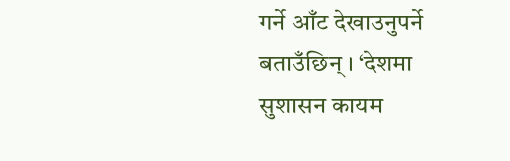गर्ने आँट देखाउनुपर्ने बताउँछिन् । ‘देशमा सुशासन कायम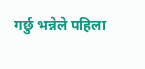गर्छु भन्नेले पहिला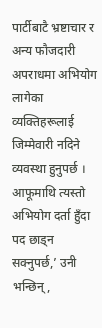पार्टीबाटै भ्रष्टाचार र अन्य फौजदारी अपराधमा अभियोग लागेका व्यक्तिहरूलाई जिम्मेवारी नदिने व्यवस्था हुनुपर्छ । आफूमाथि त्यस्तो अभियोग दर्ता हुँदा पद छाड्न सक्नुपर्छ,’ उनी भन्छिन्,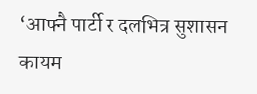‘आफ्नै पार्टी र दलभित्र सुशासन कायम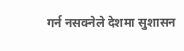गर्न नसक्नेले देशमा सुशासन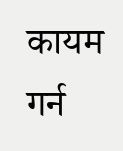कायम गर्न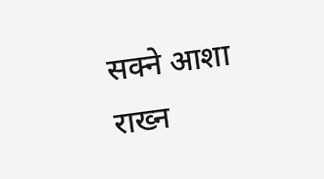सक्ने आशा राख्न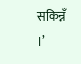सकिन्नँ ।’